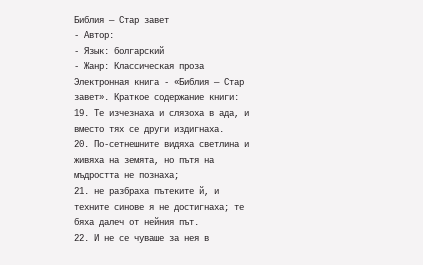Библия — Стар завет
- Автор:
- Язык: болгарский
- Жанр: Классическая проза
Электронная книга - «Библия — Стар завет». Краткое содержание книги:
19. Те изчезнаха и слязоха в ада, и вместо тях се други издигнаха.
20. По-сетнешните видяха светлина и живяха на земята, но пътя на мъдростта не познаха;
21. не разбраха пътеките й, и техните синове я не достигнаха; те бяха далеч от нейния път.
22. И не се чуваше за нея в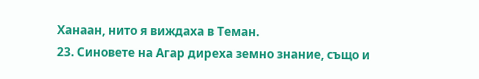Ханаан, нито я виждаха в Теман.
23. Синовете на Агар диреха земно знание, също и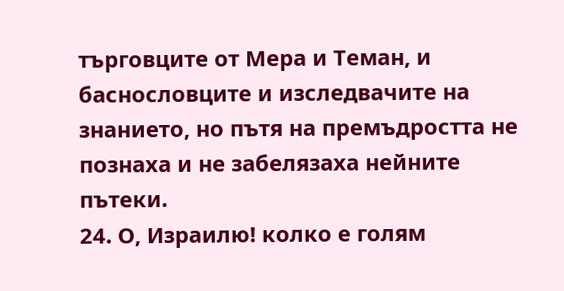търговците от Мера и Теман, и баснословците и изследвачите на знанието, но пътя на премъдростта не познаха и не забелязаха нейните пътеки.
24. О, Израилю! колко е голям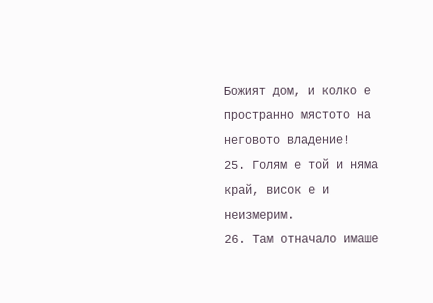Божият дом, и колко е пространно мястото на неговото владение!
25. Голям е той и няма край, висок е и неизмерим.
26. Там отначало имаше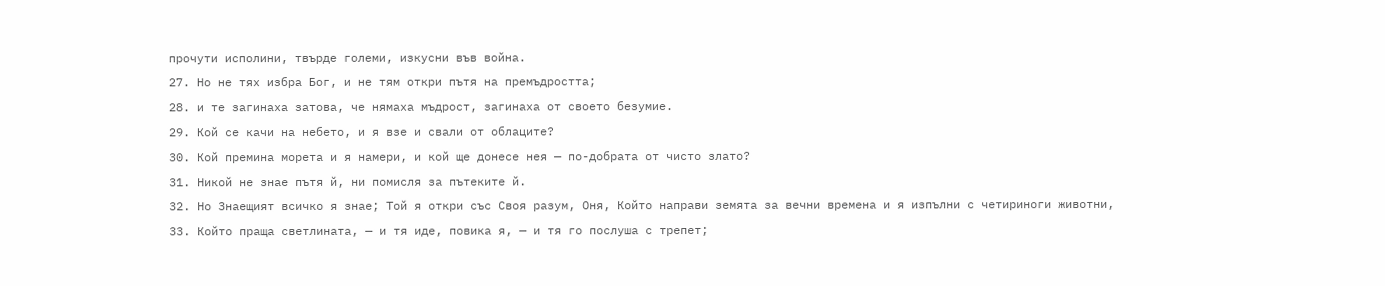прочути исполини, твърде големи, изкусни във война.
27. Но не тях избра Бог, и не тям откри пътя на премъдростта;
28. и те загинаха затова, че нямаха мъдрост, загинаха от своето безумие.
29. Кой се качи на небето, и я взе и свали от облаците?
30. Кой премина морета и я намери, и кой ще донесе нея — по-добрата от чисто злато?
31. Никой не знае пътя й, ни помисля за пътеките й.
32. Но Знаещият всичко я знае; Той я откри със Своя разум, Оня, Който направи земята за вечни времена и я изпълни с четириноги животни,
33. Който праща светлината, — и тя иде, повика я, — и тя го послуша с трепет;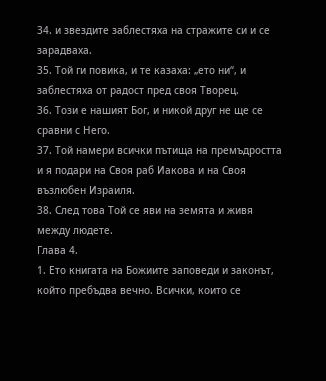34. и звездите заблестяха на стражите си и се зарадваха.
35. Той ги повика, и те казаха: „ето ни“, и заблестяха от радост пред своя Творец.
36. Този е нашият Бог, и никой друг не ще се сравни с Него.
37. Той намери всички пътища на премъдростта и я подари на Своя раб Иакова и на Своя възлюбен Израиля.
38. След това Той се яви на земята и живя между людете.
Глава 4.
1. Ето книгата на Божиите заповеди и законът, който пребъдва вечно. Всички, които се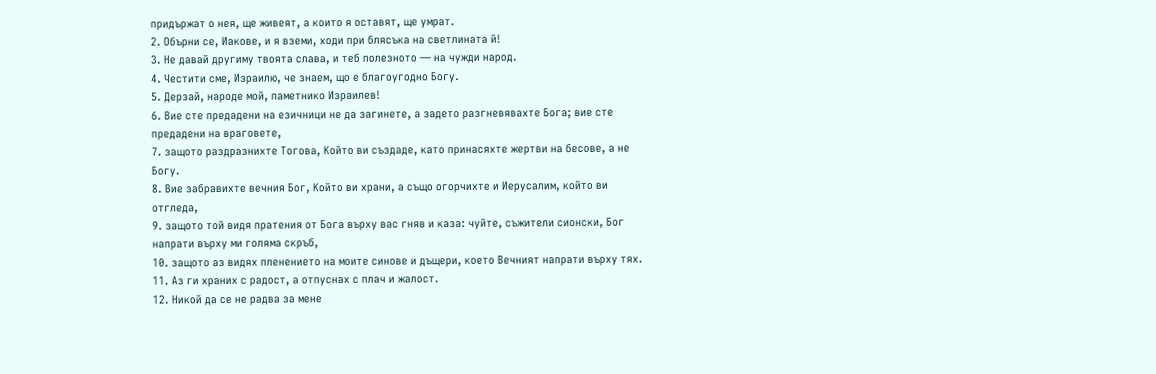придържат о нея, ще живеят, а които я оставят, ще умрат.
2. Обърни се, Иакове, и я вземи, ходи при блясъка на светлината й!
3. Не давай другиму твоята слава, и теб полезното — на чужди народ.
4. Честити сме, Израилю, че знаем, що е благоугодно Богу.
5. Дерзай, народе мой, паметнико Израилев!
6. Вие сте предадени на езичници не да загинете, а задето разгневявахте Бога; вие сте предадени на враговете,
7. защото раздразнихте Тогова, Който ви създаде, като принасяхте жертви на бесове, а не Богу.
8. Вие забравихте вечния Бог, Който ви храни, а също огорчихте и Иерусалим, който ви отгледа,
9. защото той видя пратения от Бога върху вас гняв и каза: чуйте, съжители сионски, Бог напрати върху ми голяма скръб,
10. защото аз видях пленението на моите синове и дъщери, което Вечният напрати върху тях.
11. Аз ги храних с радост, а отпуснах с плач и жалост.
12. Никой да се не радва за мене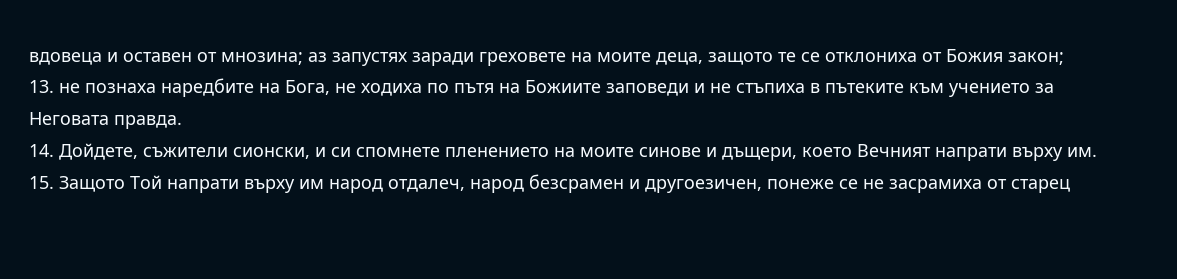вдовеца и оставен от мнозина; аз запустях заради греховете на моите деца, защото те се отклониха от Божия закон;
13. не познаха наредбите на Бога, не ходиха по пътя на Божиите заповеди и не стъпиха в пътеките към учението за Неговата правда.
14. Дойдете, съжители сионски, и си спомнете пленението на моите синове и дъщери, което Вечният напрати върху им.
15. Защото Той напрати върху им народ отдалеч, народ безсрамен и другоезичен, понеже се не засрамиха от старец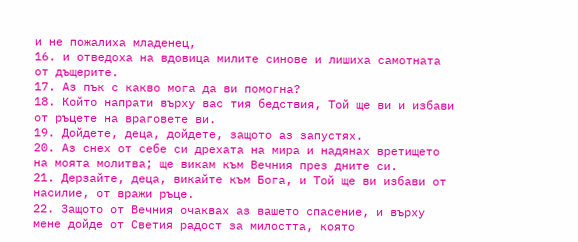и не пожалиха младенец,
16. и отведоха на вдовица милите синове и лишиха самотната от дъщерите.
17. Аз пък с какво мога да ви помогна?
18. Който напрати върху вас тия бедствия, Той ще ви и избави от ръцете на враговете ви.
19. Дойдете, деца, дойдете, защото аз запустях.
20. Аз снех от себе си дрехата на мира и надянах вретището на моята молитва; ще викам към Вечния през дните си.
21. Дерзайте, деца, викайте към Бога, и Той ще ви избави от насилие, от вражи ръце.
22. Защото от Вечния очаквах аз вашето спасение, и върху мене дойде от Светия радост за милостта, която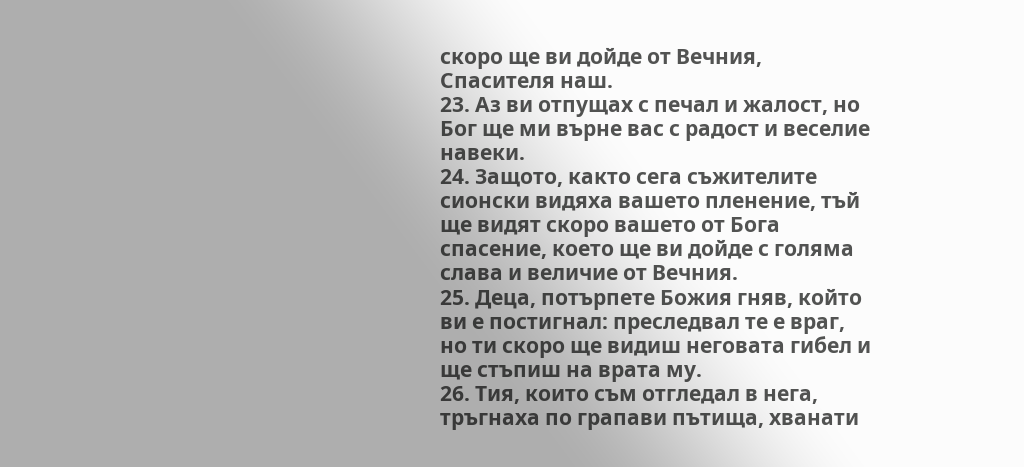скоро ще ви дойде от Вечния, Спасителя наш.
23. Аз ви отпущах с печал и жалост, но Бог ще ми върне вас с радост и веселие навеки.
24. Защото, както сега съжителите сионски видяха вашето пленение, тъй ще видят скоро вашето от Бога спасение, което ще ви дойде с голяма слава и величие от Вечния.
25. Деца, потърпете Божия гняв, който ви е постигнал: преследвал те е враг, но ти скоро ще видиш неговата гибел и ще стъпиш на врата му.
26. Тия, които съм отгледал в нега, тръгнаха по грапави пътища, хванати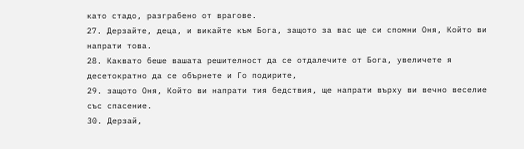като стадо, разграбено от врагове.
27. Дерзайте, деца, и викайте към Бога, защото за вас ще си спомни Оня, Който ви напрати това.
28. Каквато беше вашата решителност да се отдалечите от Бога, увеличете я десетократно да се обърнете и Го подирите,
29. защото Оня, Който ви напрати тия бедствия, ще напрати върху ви вечно веселие със спасение.
30. Дерзай,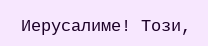Иерусалиме! Този,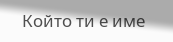Който ти е име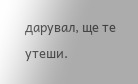дарувал, ще те утеши.